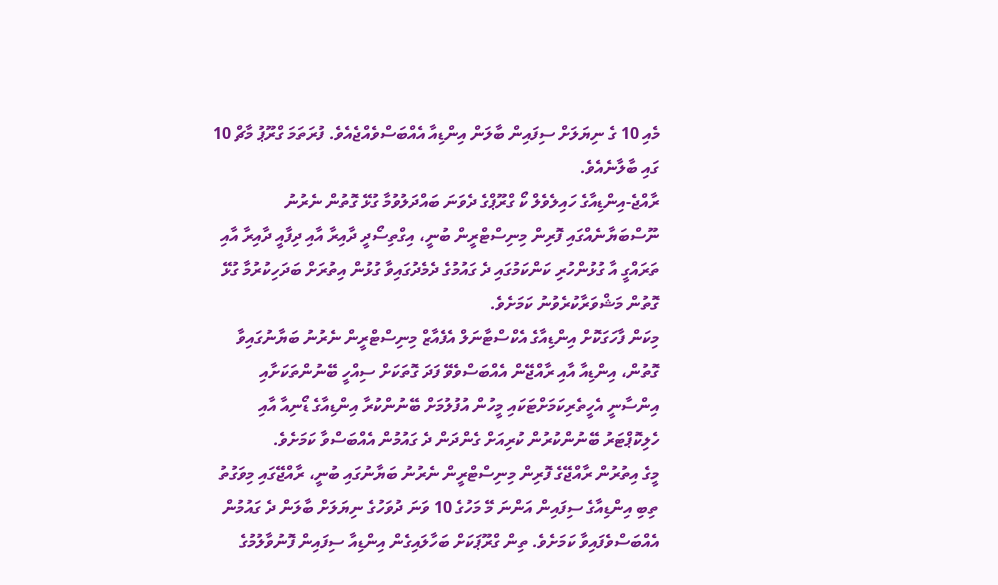މެއި 10 ގެ ނިޔަލަށް ސިފައިން ބާލަން އިންޑިއާ އެއްބަސްވެއްޖެއެވެ. ފުރަތަމަ ގްރޫޕު މާޗް 10 ގައި ބާލާނެއެވެ.
ރާއްޖެ-އިންޑިއާގެ ހައިލެވެލް ކޯ ގްރޫޕްގެ ދެވަނަ ބައްދަލުވުމާ ގުޅޭ ގޮތުން ނެރުނު ނޫސްބަޔާނެއްގައި ފޮރިން މިނިސްޓްރީން ބުނީ، އިގްތިސޯދީ ދާއިރާ އާއި ދިފާއީ ދާއިރާ އާއި ތަރައްގީ އާ ގުޅުންހުރި ކަންކަމުގައި ދެ ގައުމުގެ ދެމެދުގައިވާ ގުޅުން އިތުރަށް ބަދަހިކުރުމާ ގުޅޭ ގޮތުން މަޝްވަރާކުރެވުނު ކަމަށެވެ.
މިކަން ފާހަގަކޮށް އިންޑިއާގެ އެކްސްޓާނަލް އެފެއާޒް މިނިސްޓްރީން ނެރުނު ބަޔާނުގައިވާ ގޮތުން، އިންޑިއާ އާއި ރާއްޖޭން އެއްބަސްވެވޭ ފަދަ ގޮތަކަށް ސިއްހީ ބޭނުންތަކަށާއި އިންސާނީ އެހީތެރިކަމަށްޓަކައި މީހުން އުފުލުމަށް ބޭނުންކުރާ އިންޑިއާގެ ޑޯނިއާ އާއި ހެލިކޮޕްޓަރު ބޭނުންކުރުން ކުރިއަށް ގެންދަން ދެ ގައުމުން އެއްބަސްވާ ކަމަށެވެ.
މީގެ އިތުރުން ރާއްޖޭގެ ފޮރިން މިނިސްޓްރީން ނެރުނު ބަޔާނުގައި ބުނީ، ރާއްޖޭގައި މިވަގުތު ތިބި އިންޑިއާގެ ސިފައިން އަންނަ މޭ މަހުގެ 10 ވަނަ ދުވަހުގެ ނިޔަލަށް ބާލަން ދެ ގައުމުން އެއްބަސްވެފައިވާ ކަމަށެވެ. ތިން ގްރޫޕަކަށް ބަހާލައިގެން އިންޑިއާ ސިފައިން ފޮނުވާލުމުގެ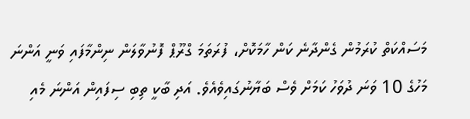މަސައްކަތް ކުރަމުން ގެންދާނެ ކަން ހާމަކޮށް، ފުރަތަމަ ގްރޫޕް ފޮނުވާލަން ނިންމާފައި ވަނީ އަންނަ މަހުގެ 10 ވަނަ ދުވަހު ކަމަށް ވެސް ބަޔާނުގައިވެއެވެ. އަދި ބާކީ ތިބި ސިފައިން އަންނަ މެއި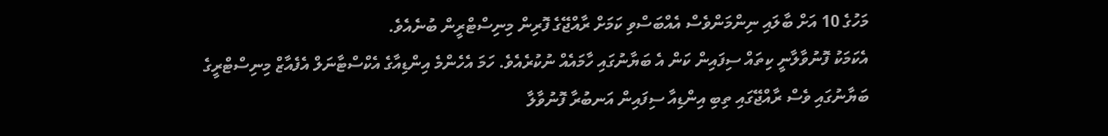މަހުގެ 10 އަށް ބާލައި ނިންމަންވެސް އެއްބަސްވި ކަމަށް ރާއްޖޭގެ ފޮރިން މިނިސްޓްރީން ބުނެއެވެ.
އެކަމަކު ފޮނުވާލާނީ ކިތައް ސިފައިން ކަން އެ ބަޔާނުގައި ހާމައެއް ނުކުރެއެވެ. ހަމަ އެހެންމެ އިންޑިއާގެ އެކްސްޓާނަލް އެފެއާޒް މިނިސްޓްރީގެ ބަޔާނުގައި ވެސް ރާއްޖޭގައި ތިބި އިންޑިއާ ސިފައިން އަނބުރާ ފޮނުވާލާ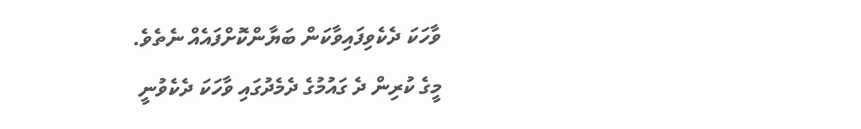ވާހަކަ ދެކެވިފައިވާކަން ބަޔާންކޮށްފައެއް ނެތެވެ.
މީގެ ކުރިން ދެ ގައުމުގެ ދެމެދުގައި ވާހަކަ ދެކެވުނީ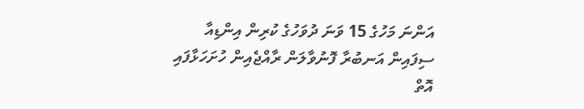އަންނަ މަހުގެ 15 ވަނަ ދުވަހުގެ ކުރިން އިންޑިއާ ސިފައިން އަނބުރާ ފޮނުވާލަން ރާއްޖެއިން ހުށަހަޅާފައި އޮތް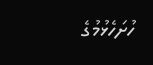ހުށަހެޅުމުގެ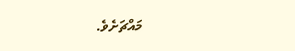މައްޗަށެވެ.